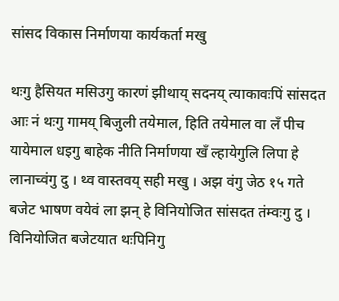सांसद विकास निर्माणया कार्यकर्ता मखु

थःगु हैसियत मसिउगु कारणं झीथाय् सदनय् त्याकावःपिं सांसदत आः नं थःगु गामय् बिजुली तयेमाल, हिति तयेमाल वा लँ पीच यायेमाल धइगु बाहेक नीति निर्माणया खँ ल्हायेगुलि लिपा हे लानाच्वंगु दु । थ्व वास्तवय् सही मखु । अझ वंगु जेठ १५ गते बजेट भाषण वयेवं ला झन् हे विनियोजित सांसदत तंम्वःगु दु । विनियोजित बजेटयात थःपिनिगु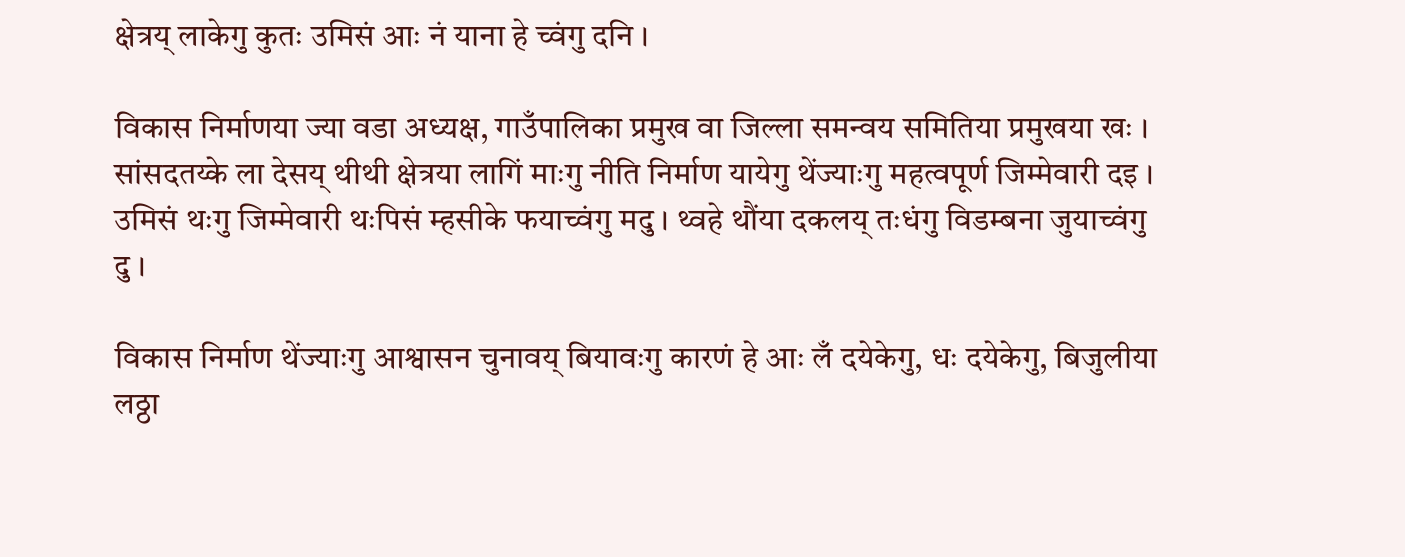क्षेत्रय् लाकेगु कुतः उमिसं आः नं याना हे च्वंगु दनि ।

विकास निर्माणया ज्या वडा अध्यक्ष, गाउँपालिका प्रमुख वा जिल्ला समन्वय समितिया प्रमुखया खः । सांसदतय्के ला देसय् थीथी क्षेत्रया लागिं माःगु नीति निर्माण यायेगु थेंज्याःगु महत्वपूर्ण जिम्मेवारी दइ । उमिसं थःगु जिम्मेवारी थःपिसं म्हसीके फयाच्वंगु मदु । थ्वहे थौंया दकलय् तःधंगु विडम्बना जुयाच्वंगु दु ।

विकास निर्माण थेंज्याःगु आश्वासन चुनावय् बियावःगु कारणं हे आः लँ दयेकेगु, धः दयेकेगु, बिजुलीया लठ्ठा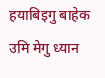हयाबिइगु बाहेक उमि मेगु ध्यान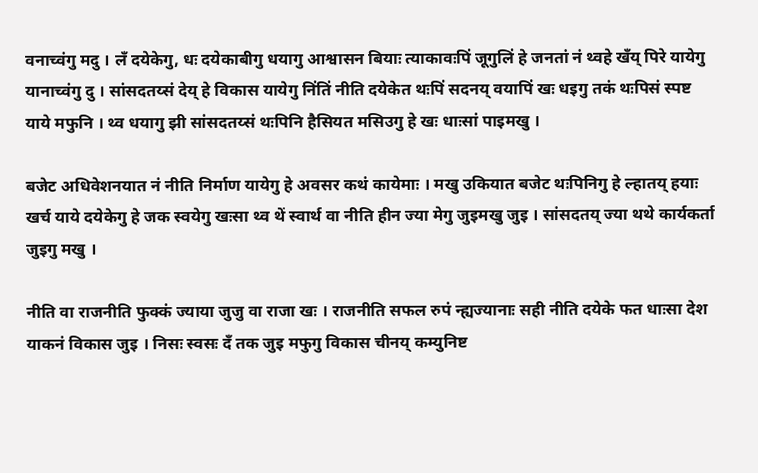वनाच्वंगु मदु । लँ दयेकेगु, धः दयेकाबीगु धयागु आश्वासन बियाः त्याकावःपिं जूगुलिं हे जनतां नं थ्वहे खँय् पिरे यायेगु यानाच्वंगु दु । सांसदतय्सं देय् हे विकास यायेगु निंतिं नीति दयेकेत थःपिं सदनय् वयापिं खः धइगु तकं थःपिसं स्पष्ट याये मफुनि । थ्व धयागु झी सांसदतय्सं थःपिनि हैसियत मसिउगु हे खः धाःसां पाइमखु ।

बजेट अधिवेशनयात नं नीति निर्माण यायेगु हे अवसर कथं कायेमाः । मखु उकियात बजेट थःपिनिगु हे ल्हातय् हयाः खर्च याये दयेकेगु हे जक स्वयेगु खःसा थ्व थें स्वार्थ वा नीति हीन ज्या मेगु जुइमखु जुइ । सांसदतय् ज्या थथे कार्यकर्ता जुइगु मखु ।

नीति वा राजनीति फुक्कं ज्याया जुजु वा राजा खः । राजनीति सफल रुपं न्ह्यज्यानाः सही नीति दयेके फत धाःसा देश याकनं विकास जुइ । निसः स्वसः दँ तक जुइ मफुगु विकास चीनय् कम्युनिष्ट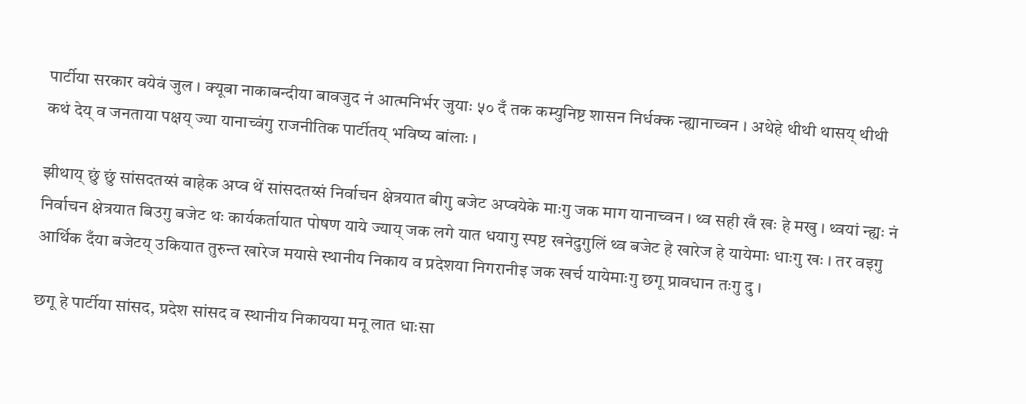पार्टीया सरकार वयेवं जुल । क्यूबा नाकाबन्दीया बावजुद नं आत्मनिर्भर जुयाः ५० दँ तक कम्युनिष्ट शासन निर्धक्क न्ह्यानाच्वन । अथेहे थीथी थासय् थीथी कथं देय् व जनताया पक्षय् ज्या यानाच्वंगु राजनीतिक पार्टीतय् भविष्य बांलाः ।

झीथाय् छुं छुं सांसदतय्सं बाहेक अप्व थें सांसदतय्सं निर्वाचन क्षेत्रयात बीगु बजेट अप्वयेके माःगु जक माग यानाच्वन । थ्व सही खँ खः हे मखु । थ्वयां न्ह्यः नं निर्वाचन क्षेत्रयात बिउगु बजेट थः कार्यकर्तायात पोषण याये ज्याय् जक लगे यात धयागु स्पष्ट खनेदुगुलिं थ्व बजेट हे खारेज हे यायेमाः धाःगु खः । तर वइगु आर्थिक दँया बजेटय् उकियात तुरुन्त खारेज मयासे स्थानीय निकाय व प्रदेशया निगरानीइ जक खर्च यायेमाःगु छगू प्रावधान तःगु दु ।

छगू हे पार्टीया सांसद, प्रदेश सांसद व स्थानीय निकायया मनू लात धाःसा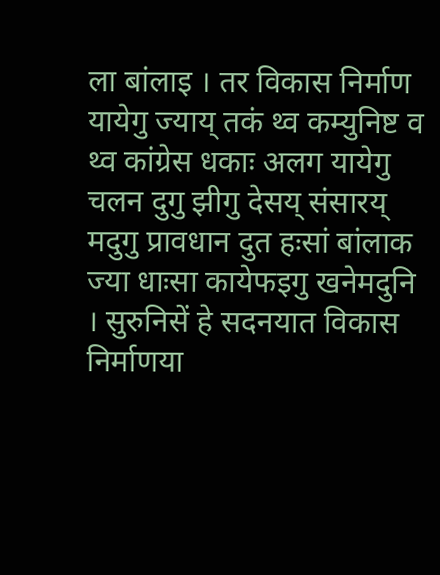ला बांलाइ । तर विकास निर्माण यायेगु ज्याय् तकं थ्व कम्युनिष्ट व थ्व कांग्रेस धकाः अलग यायेगु चलन दुगु झीगु देसय् संसारय् मदुगु प्रावधान दुत हःसां बांलाक ज्या धाःसा कायेफइगु खनेमदुनि । सुरुनिसें हे सदनयात विकास निर्माणया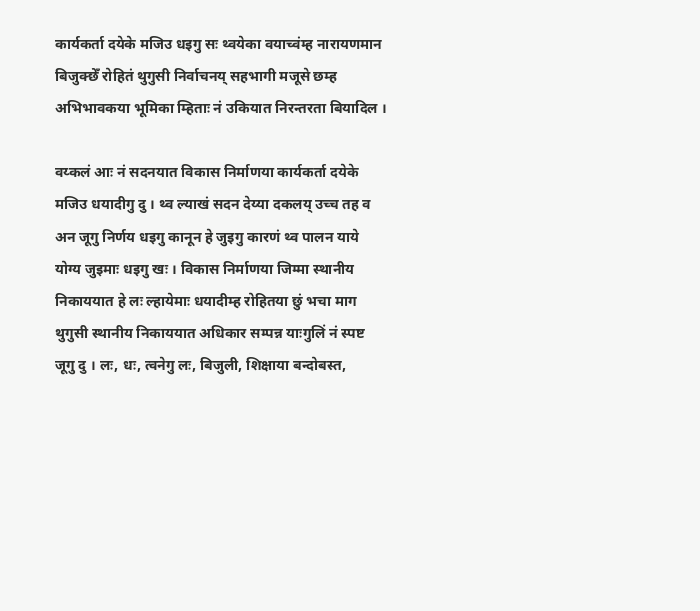कार्यकर्ता दयेके मजिउ धइगु सः थ्वयेका वयाच्वंम्ह नारायणमान बिजुक्छेँ रोहितं थुगुसी निर्वाचनय् सहभागी मजूसे छम्ह अभिभावकया भूमिका म्हिताः नं उकियात निरन्तरता बियादिल ।

वय्कलं आः नं सदनयात विकास निर्माणया कार्यकर्ता दयेके मजिउ धयादीगु दु । थ्व ल्याखं सदन देय्या दकलय् उच्च तह व अन जूगु निर्णय धइगु कानून हे जुइगु कारणं थ्व पालन याये योग्य जुइमाः धइगु खः । विकास निर्माणया जिम्मा स्थानीय निकाययात हे लः ल्हायेमाः धयादीम्ह रोहितया छुं भचा माग थुगुसी स्थानीय निकाययात अधिकार सम्पन्न याःगुलिं नं स्पष्ट जूगु दु । लः, धः, त्वनेगु लः, बिजुली, शिक्षाया बन्दोबस्त,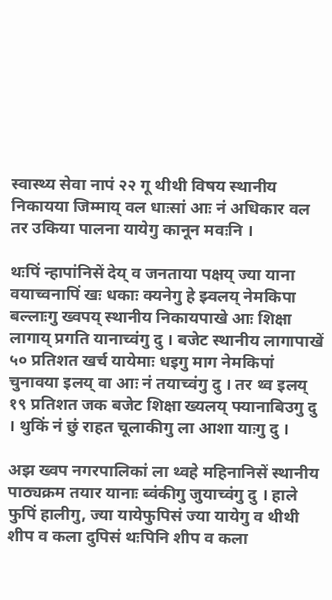स्वास्थ्य सेवा नापं २२ गू थीथी विषय स्थानीय निकायया जिम्माय् वल धाःसां आः नं अधिकार वल तर उकिया पालना यायेगु कानून मवःनि ।

थःपिं न्हापांनिसें देय् व जनताया पक्षय् ज्या याना वयाच्वनापिं खः धकाः क्यनेगु हे झ्वलय् नेमकिपा बल्लाःगु ख्वपय् स्थानीय निकायपाखे आः शिक्षा लागाय् प्रगति यानाच्वंगु दु । बजेट स्थानीय लागापाखें ५० प्रतिशत खर्च यायेमाः धइगु माग नेमकिपां चुनावया इलय् वा आः नं तयाच्वंगु दु । तर थ्व इलय् १९ प्रतिशत जक बजेट शिक्षा ख्यलय् फ्यानाबिउगु दु । थुकिं नं छुं राहत चूलाकीगु ला आशा याःगु दु ।

अझ ख्वप नगरपालिकां ला थ्वहे महिनानिसें स्थानीय पाठ्यक्रम तयार यानाः ब्वंकीगु जुयाच्वंगु दु । हाले फुपिं हालीगु, ज्या यायेफुपिसं ज्या यायेगु व थीथी शीप व कला दुपिसं थःपिनि शीप व कला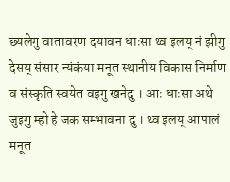छ्यलेगु वातावरण दयावन धाःसा थ्व इलय् नं झीगु देसय् संसार न्यंकंया मनूत स्थानीय विकास निर्माण व संस्कृति स्वयेत वइगु खनेदु । आः धाःसा अथे जुइगु म्हो हे जक सम्भावना दु । थ्व इलय् आपालं मनूत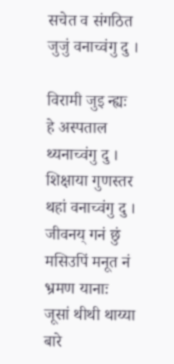सचेत व संगठित जुजुं वनाच्वंगु दु ।

विरामी जुइ न्ह्यः हे अस्पताल थ्यनाच्वंगु दु । शिक्षाया गुणस्तर थहां वनाच्वंगु दु । जीवनय् गनं छुं मसिउपिं मनूत नं भ्रमण यानाः जूसां थीथी थाय्या बारे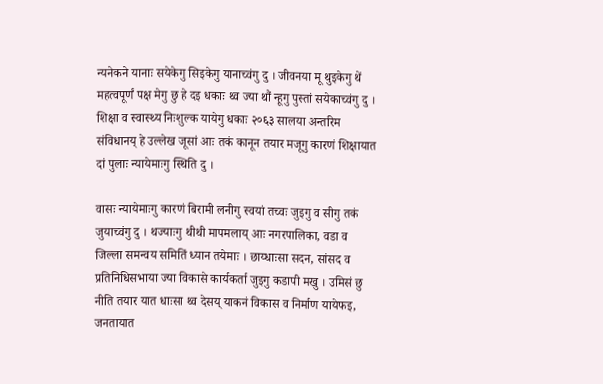न्यनेकने यानाः सयेकेगु सिइकेगु यानाच्वंगु दु । जीवनया मू थुइकेगु थें महत्वपूर्णं पक्ष मेगु छु हे दइ धकाः थ्व ज्या थौं न्हूगु पुस्तां सयेकाच्वंगु दु । शिक्षा व स्वास्थ्य निःशुल्क यायेगु धकाः २०६३ सालया अन्तरिम संविधानय् हे उल्लेख जूसां आः तकं कानून तयार मजूगु कारणं शिक्षायात दां पुलाः न्यायेमाःगु स्थिति दु ।

वासः न्यायेमाःगु कारणं बिरामी लनीगु स्वयां तच्वः जुइगु व सीगु तकं जुयाच्वंगु दु । थज्याःगु थीथी मापमलाय् आः नगरपालिका, वडा व जिल्ला समन्वय समितिं ध्यान तयेमाः । छाय्धाःसा सदन, सांसद व प्रतिनिधिसभाया ज्या विकासे कार्यकर्ता जुइगु कडापी मखु । उमिसं छु नीति तयार यात धाःसा थ्व देसय् याकनं विकास व निर्माण यायेफइ, जनतायात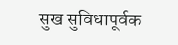सुख सुविधापूर्वक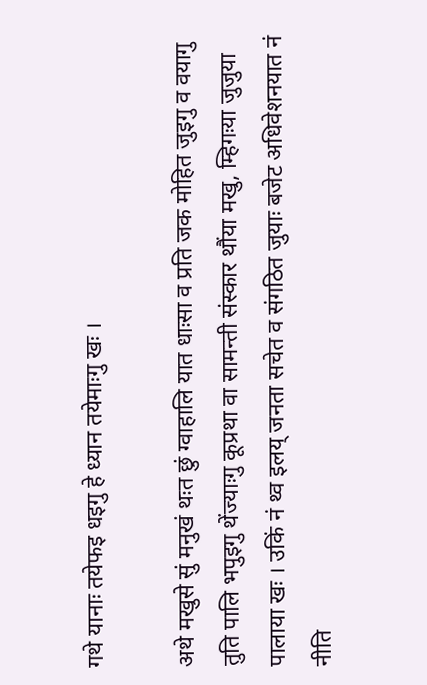गथे यानाः तयेफइ धइगु हे ध्यान तयेमाःगु खः ।

अथे मखुसे सुं मनुखं थःत छुं ग्वाहालि यात धाःसा व प्रति जक मोहित जुइगु व वयागु तुति पालि भपुइगु थेंज्याःगु कूप्रथा वा सामन्ती संस्कार थौंया मखु, म्हिगःया जुजुया पालाया खः । उकिं नं थ्व इलय् जनता सचेत व संगठित जुयाः बजेट अधिवेशनयात नं नीति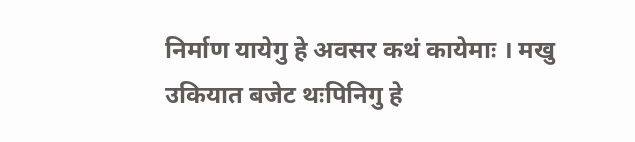निर्माण यायेगु हे अवसर कथं कायेमाः । मखु उकियात बजेट थःपिनिगु हे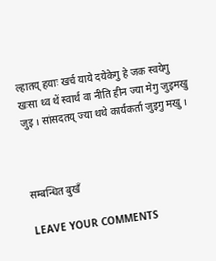ल्हातय् हयाः खर्च याये दयेकेगु हे जक स्वयेगु खःसा थ्व थें स्वार्थ वा नीति हीन ज्या मेगु जुइमखु जुइ । सांसदतय् ज्या थथे कार्यकर्ता जुइगु मखु ।



सम्बन्धित बुखँ

LEAVE YOUR COMMENTS